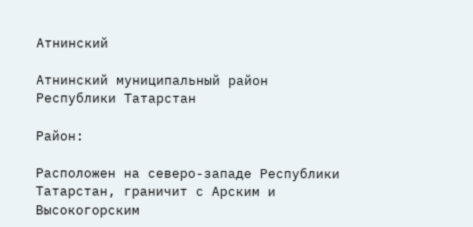Атнинский

Атнинский муниципальный район Республики Татарстан

Район:

Расположен на северо-западе Республики Татарстан, граничит с Арским и Высокогорским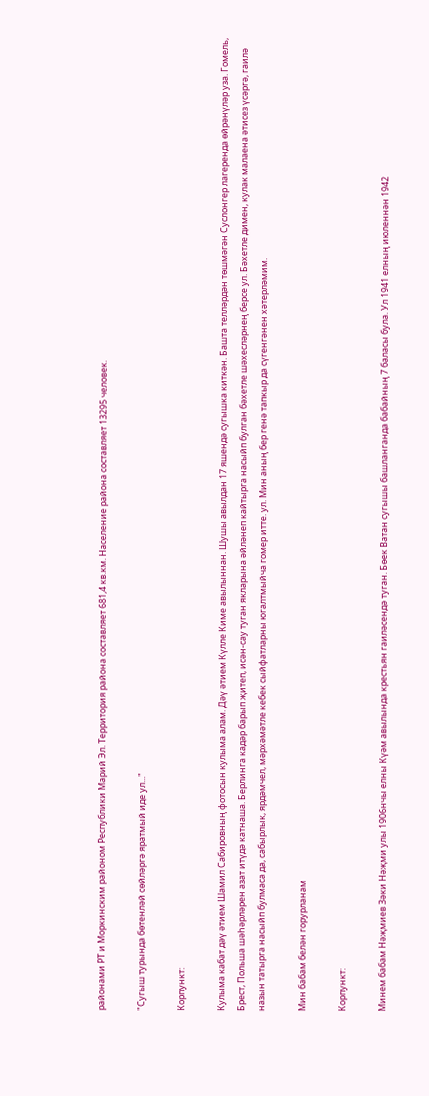районами РТ и Моркинским районом Республики Марий Эл. Территория района составляет 681,4 кв.км. Население района составляет 13295 человек.

"Сугыш турында бөтенләй сөйләргә яратмый иде ул..."

Корпункт:

Кулыма кабат дәү әтием Шамил Сабировның фотосын кулыма алам. Дәү әтием Күлле Киме авылыннан. Шушы авылдан 17 яшендә сугышка киткән. Башта телләрдән төшмәгән Суслонгер лагеренда өйрәнүләр уза. Гомель, Брест, Польша шәһәрләрен азат итүдә катнаша. Берлинга кадәр барып җитеп, исән-сау туган якларына әйләнеп кайтырга насыйп булган бәхетле шәхесләрнең берсе ул. Бәхетле димен, кулак малаена әтисез үсәргә, гаилә назын татырга насыйп булмаса да, сабырлык, ярдәмчел, мәрхәмәтле кебек сыйфатларны югалтмыйча гомер итте. ул. Мин аның бер генә тапкыр да сүгенгәнен хәтерләмим.

Мин бабам белән горурланам

Корпункт:

Минем бабам Нәҗмиев Зәки Нәҗми улы 1906нчы елны Күәм авылында крестьян гаиләсендә туган. Бөек Ватан сугышы башланганда бабайның 7 баласы була. Ул 1941 елның июленнән 1942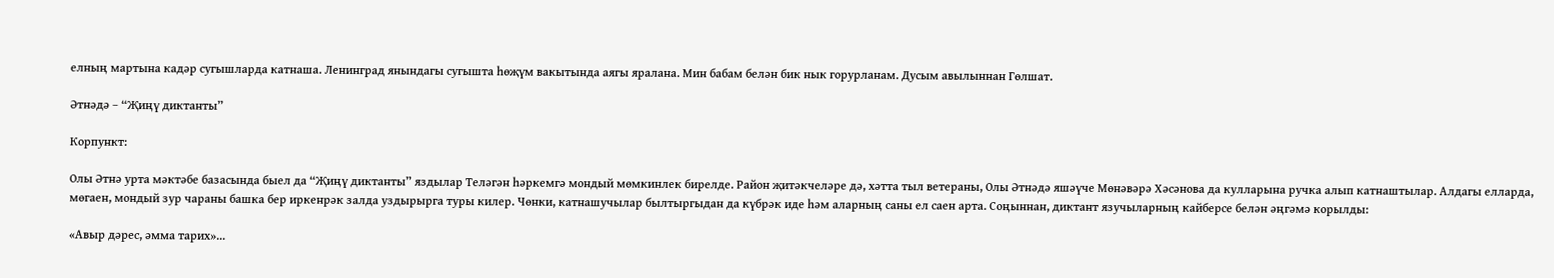елның мартына кадәр сугышларда катнаша. Ленинград янындагы сугышта һөҗүм вакытында аягы яралана. Мин бабам белән бик нык горурланам. Дусым авылыннан Гөлшат.

Әтнәдә – “Җиңү диктанты”

Корпункт:

Олы Әтнә урта мәктәбе базасында быел да “Җиңү диктанты” яздылар Теләгән һәркемгә мондый мөмкинлек бирелде. Район җитәкчеләре дә, хәтта тыл ветераны, Олы Әтнәдә яшәүче Мөнәвәрә Хәсәнова да кулларына ручка алып катнаштылар. Алдагы елларда, мөгаен, мондый зур чараны башка бер иркенрәк залда уздырырга туры килер. Чөнки, катнашучылар былтыргыдан да күбрәк иде һәм аларның саны ел саен арта. Соңыннан, диктант язучыларның кайберсе белән әңгәмә корылды:

«Авыр дәрес, әмма тарих»...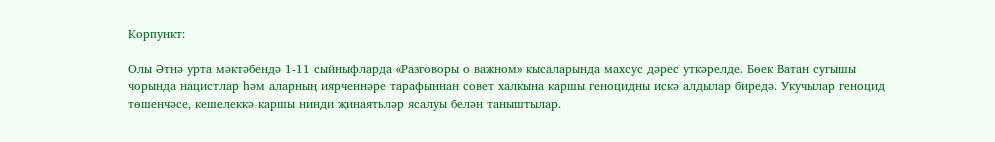Корпункт:

Олы Әтнә урта мәктәбендә 1-11 сыйныфларда «Разговоры о важном» кысаларында махсус дәрес уткәрелде. Бөек Ватан сугышы чорында нацистлар һәм аларның иярченнәре тарафыннан совет халкына каршы геноцидны искә алдылар биредә. Укучылар геноцид төшенчәсе, кешелеккә каршы нинди җинаятьләр ясалуы белән таныштылар.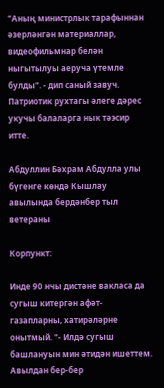"Аның министрлык тарафыннан әзерләнгән материаллар, видеофильмнар белән ныгытылуы аеруча үтемле булды". - дип саный завуч. Патриотик рухтагы әлеге дәрес укучы балаларга нык тәэсир итте.

Абдуллин Бәхрам Абдулла улы бүгенге көндә Кышлау авылында бердәнбер тыл ветераны

Корпункт:

Инде 90 нчы дистәне вакласа да сугыш китергән афәт-газапларны, хатирәләрне онытмый. "- Илдә сугыш башлануын мин әтидән ишеттем. Авылдан бер-бер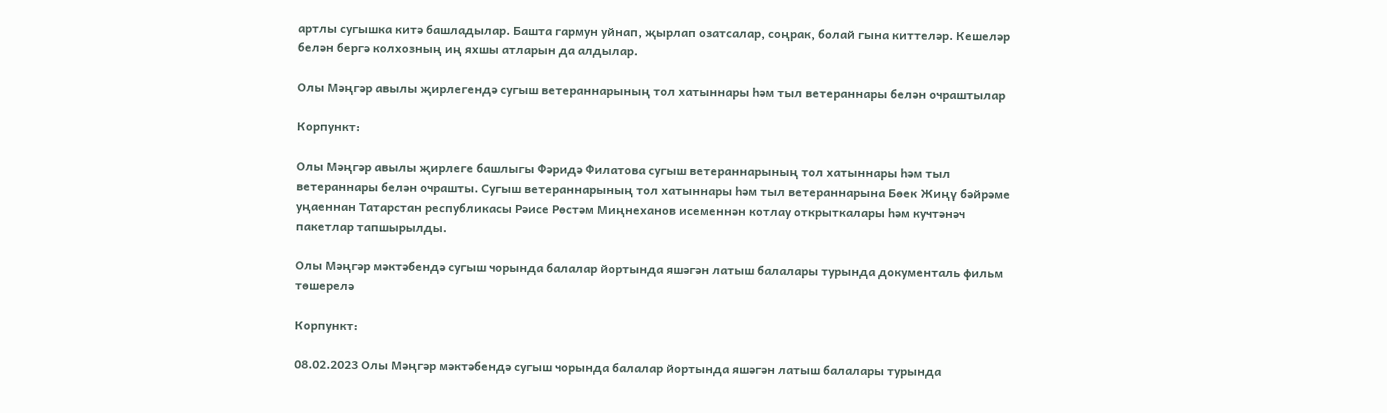артлы сугышка китә башладылар. Башта гармун уйнап, җырлап озатсалар, соңрак, болай гына киттеләр. Кешеләр белән бергә колхозның иң яхшы атларын да алдылар.

Олы Мәңгәр авылы җирлегендә сугыш ветераннарының тол хатыннары һәм тыл ветераннары белән очраштылар

Корпункт:

Олы Мәңгәр авылы җирлеге башлыгы Фәридә Филатова сугыш ветераннарының тол хатыннары һәм тыл ветераннары белән очрашты. Сугыш ветераннарының тол хатыннары һәм тыл ветераннарына Бөек Жиңү бәйрәме уңаеннан Татарстан республикасы Рәисе Рөстәм Миңнеханов исеменнән котлау открыткалары һәм кучтәнәч пакетлар тапшырылды.

Олы Мәңгәр мәктәбендә сугыш чорында балалар йортында яшәгән латыш балалары турында документаль фильм төшерелә

Корпункт:

08.02.2023 Олы Мәңгәр мәктәбендә сугыш чорында балалар йортында яшәгән латыш балалары турында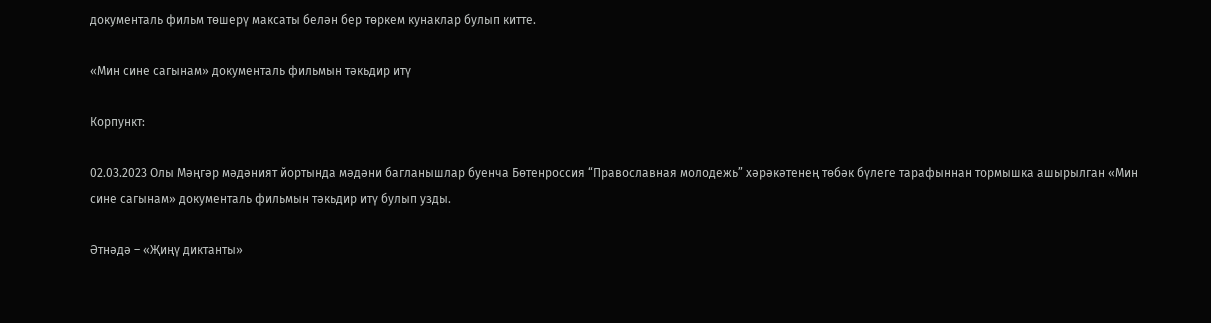документаль фильм төшерү максаты белән бер төркем кунаклар булып китте.

«Мин сине сагынам» документаль фильмын тәкьдир итү

Корпункт:

02.03.2023 Олы Мәңгәр мәдәният йортында мәдәни багланышлар буенча Бөтенроссия “Православная молодежь” хәрәкәтенең төбәк бүлеге тарафыннан тормышка ашырылган «Мин сине сагынам» документаль фильмын тәкьдир итү булып узды.

Әтнәдә – «Җиңү диктанты»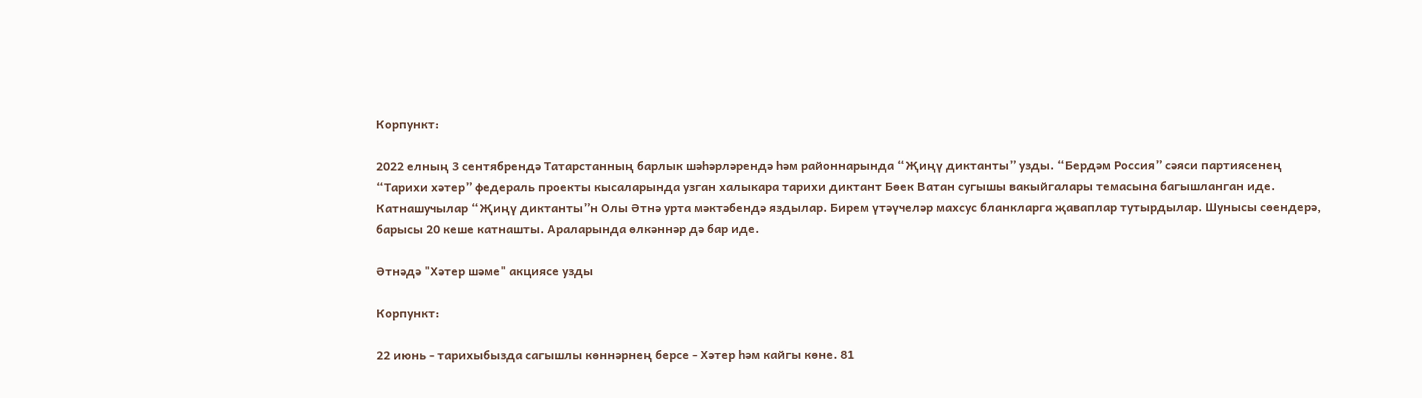Корпункт:

2022 елның 3 сентябрендә Татарстанның барлык шәһәрләрендә һәм районнарында “Җиңү диктанты” узды. “Бердәм Россия” сәяси партиясенең “Тарихи хәтер” федераль проекты кысаларында узган халыкара тарихи диктант Бөек Ватан сугышы вакыйгалары темасына багышланган иде. Катнашучылар “Җиңү диктанты”н Олы Әтнә урта мәктәбендә яздылар. Бирем үтәүчеләр махсус бланкларга җаваплар тутырдылар. Шунысы сөендерә, барысы 20 кеше катнашты. Араларында өлкәннәр дә бар иде.

Әтнәдә "Хәтер шәме" акциясе узды

Корпункт:

22 июнь - тарихыбызда сагышлы көннәрнең берсе - Хәтер һәм кайгы көне. 81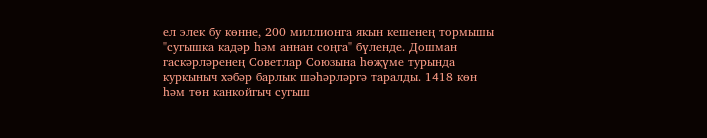ел элек бу көнне, 200 миллионга якын кешенең тормышы "сугышка кадәр һәм аннан соңга" бүленде. Дошман гаскәрләренең Советлар Союзына һөҗүме турында куркыныч хәбәр барлык шәһәрләргә таралды. 1418 көн һәм төн канкойгыч сугыш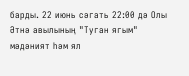барды. 22 июнь сәгать 22:00 дә Олы Әтнә авылының "Туган ягым" мәдәният һәм ял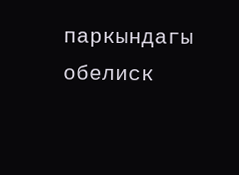паркындагы обелиск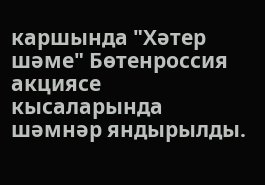каршында "Хәтер шәме" Бөтенроссия акциясе кысаларында шәмнәр яндырылды.